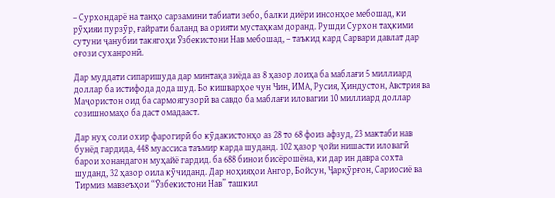– Сурхондарё на танҳо сарзамини табиати зебо, балки диёри инсонҳое мебошад, ки рӯҳияи пурзӯр, ғайрати баланд ва орияти мустаҳкам доранд. Рушди Сурхон таҳкими сутуни ҷанубии такягоҳи Ӯзбекистони Нав мебошад, – таъкид кард Сарвари давлат дар оғози суханронӣ.

Дар муддати сипаришуда дар минтақа зиёда аз 8 ҳазор лоиҳа ба маблағи 5 миллиард доллар ба истифода дода шуд. Бо кишварҳое чун Чин, ИМА, Русия, Ҳиндустон, Австрия ва Маҷористон оид ба сармоягузорӣ ва савдо ба маблағи иловагии 10 миллиард доллар созишномаҳо ба даст омадааст.

Дар нуҳ соли охир фарогирӣ бо кӯдакистонҳо аз 28 то 68 фоиз афзуд, 23 мактаби нав бунёд гардида, 448 муассиса таъмир карда шуданд. 102 ҳазор ҷойи нишасти иловагӣ барои хонандагон муҳайё гардид. ба 688 бинои бисёрошёна, ки дар ин давра сохта шуданд, 32 ҳазор оила кӯчиданд. Дар ноҳияҳои Ангор, Бойсун, Ҷарқӯрғон, Сариосиё ва Тирмиз мавзеъҳои “Ӯзбекистони Нав” ташкил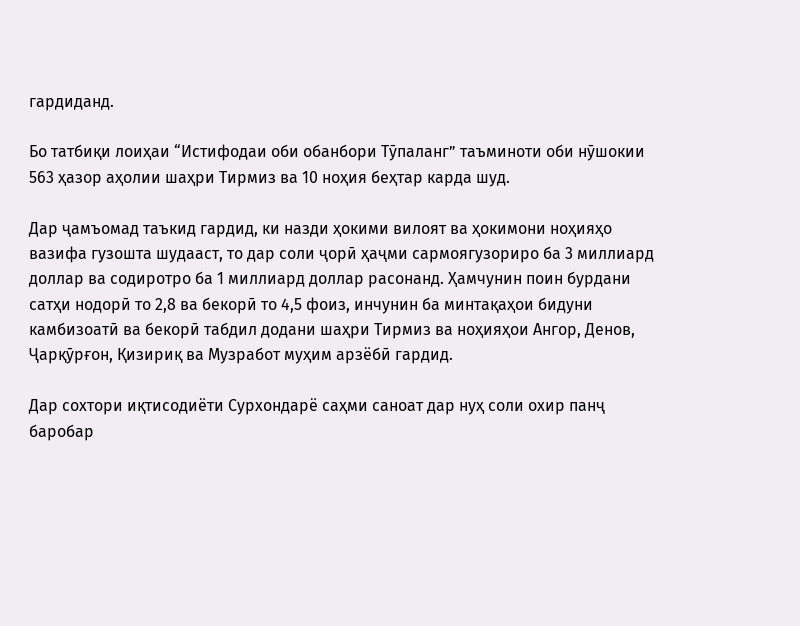гардиданд.

Бо татбиқи лоиҳаи “Истифодаи оби обанбори Тӯпаланг” таъминоти оби нӯшокии 563 ҳазор аҳолии шаҳри Тирмиз ва 10 ноҳия беҳтар карда шуд.

Дар ҷамъомад таъкид гардид, ки назди ҳокими вилоят ва ҳокимони ноҳияҳо вазифа гузошта шудааст, то дар соли ҷорӣ ҳаҷми сармоягузориро ба 3 миллиард доллар ва содиротро ба 1 миллиард доллар расонанд. Ҳамчунин поин бурдани сатҳи нодорӣ то 2,8 ва бекорӣ то 4,5 фоиз, инчунин ба минтақаҳои бидуни камбизоатӣ ва бекорӣ табдил додани шаҳри Тирмиз ва ноҳияҳои Ангор, Денов, Ҷарқӯрғон, Қизириқ ва Музработ муҳим арзёбӣ гардид.

Дар сохтори иқтисодиёти Сурхондарё саҳми саноат дар нуҳ соли охир панҷ баробар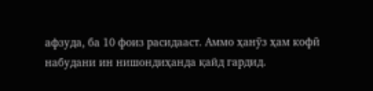афзуда, ба 10 фоиз расидааст. Аммо ҳанӯз ҳам кофӣ набудани ин нишондиҳанда қайд гардид.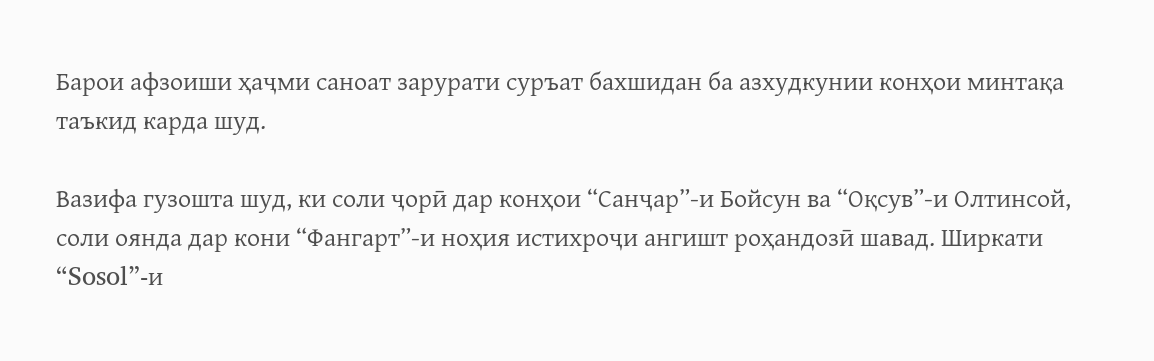Барои афзоиши ҳаҷми саноат зарурати суръат бахшидан ба азхудкунии конҳои минтақа таъкид карда шуд.

Вазифа гузошта шуд, ки соли ҷорӣ дар конҳои “Санҷар”-и Бойсун ва “Оқсув”-и Олтинсой, соли оянда дар кони “Фангарт”-и ноҳия истихроҷи ангишт роҳандозӣ шавад. Ширкати “Sosol”-и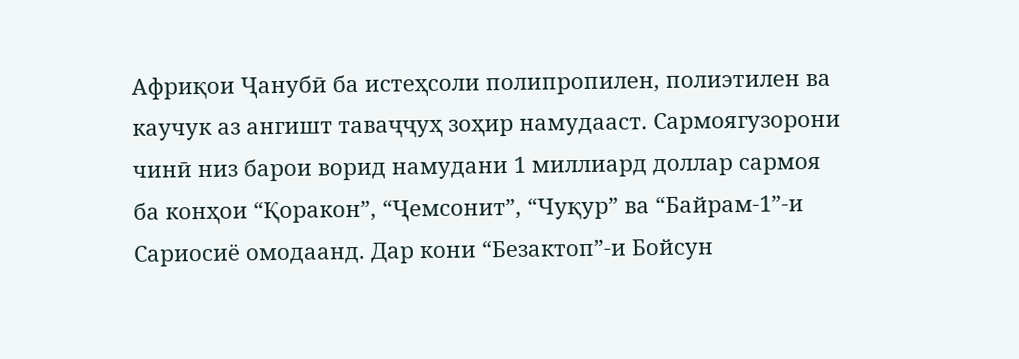Африқои Ҷанубӣ ба истеҳсоли полипропилен, полиэтилен ва каучук аз ангишт таваҷҷуҳ зоҳир намудааст. Сармоягузорони чинӣ низ барои ворид намудани 1 миллиард доллар сармоя ба конҳои “Қоракон”, “Ҷемсонит”, “Чуқур” ва “Байрам-1”-и Сариосиё омодаанд. Дар кони “Безактоп”-и Бойсун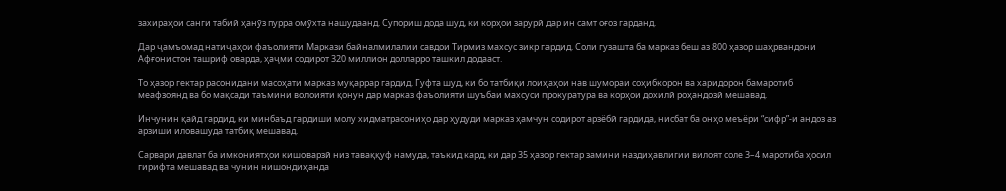захираҳои санги табиӣ ҳанӯз пурра омӯхта нашудаанд. Супориш дода шуд, ки корҳои зарурӣ дар ин самт оғоз гарданд.

Дар ҷамъомад натиҷаҳои фаъолияти Маркази байналмилалии савдои Тирмиз махсус зикр гардид. Соли гузашта ба марказ беш аз 800 ҳазор шаҳрвандони Афғонистон ташриф оварда, ҳаҷми содирот 320 миллион долларро ташкил додааст.

То ҳазор гектар расонидани масоҳати марказ муқаррар гардид. Гуфта шуд, ки бо татбиқи лоиҳаҳои нав шумораи соҳибкорон ва харидорон бамаротиб меафзоянд ва бо мақсади таъмини волоияти қонун дар марказ фаъолияти шуъбаи махсуси прокуратура ва корҳои дохилӣ роҳандозӣ мешавад.

Инчунин қайд гардид, ки минбаъд гардиши молу хидматрасониҳо дар ҳудуди марказ ҳамчун содирот арзёбӣ гардида, нисбат ба онҳо меъёри “сифр”-и андоз аз арзиши иловашуда татбиқ мешавад.

Сарвари давлат ба имкониятҳои кишоварзӣ низ таваққуф намуда, таъкид кард, ки дар 35 ҳазор гектар замини наздиҳавлигии вилоят соле 3–4 маротиба ҳосил гирифта мешавад ва чунин нишондиҳанда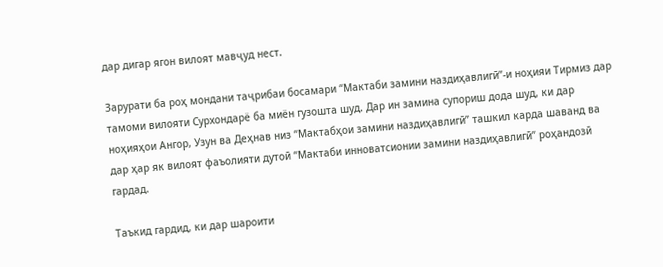дар дигар ягон вилоят мавҷуд нест.

Зарурати ба роҳ мондани таҷрибаи босамари “Мактаби замини наздиҳавлигӣ”-и ноҳияи Тирмиз дар тамоми вилояти Сурхондарё ба миён гузошта шуд. Дар ин замина супориш дода шуд, ки дар ноҳияҳои Ангор, Узун ва Деҳнав низ “Мактабҳои замини наздиҳавлигӣ” ташкил карда шаванд ва дар ҳар як вилоят фаъолияти дутоӣ “Мактаби инноватсионии замини наздиҳавлигӣ” роҳандозӣ гардад.

Таъкид гардид, ки дар шароити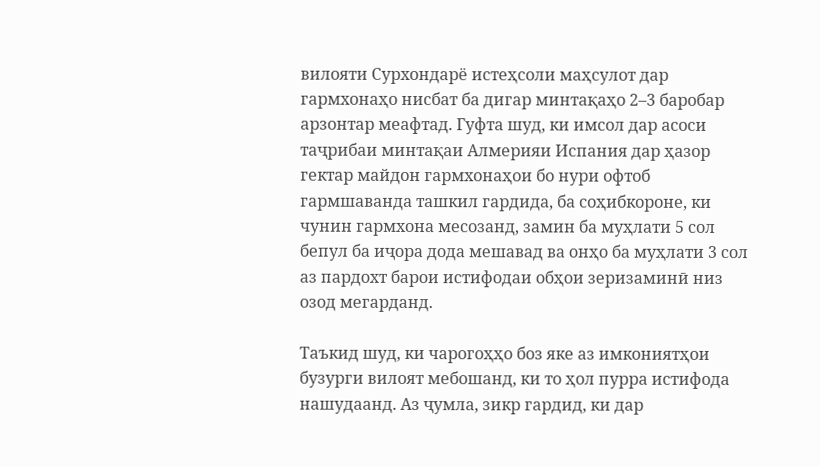вилояти Сурхондарё истеҳсоли маҳсулот дар гармхонаҳо нисбат ба дигар минтақаҳо 2–3 баробар арзонтар меафтад. Гуфта шуд, ки имсол дар асоси таҷрибаи минтақаи Алмерияи Испания дар ҳазор гектар майдон гармхонаҳои бо нури офтоб гармшаванда ташкил гардида, ба соҳибкороне, ки чунин гармхона месозанд, замин ба муҳлати 5 сол бепул ба иҷора дода мешавад ва онҳо ба муҳлати 3 сол аз пардохт барои истифодаи обҳои зеризаминӣ низ озод мегарданд.

Таъкид шуд, ки чарогоҳҳо боз яке аз имкониятҳои бузурги вилоят мебошанд, ки то ҳол пурра истифода нашудаанд. Аз ҷумла, зикр гардид, ки дар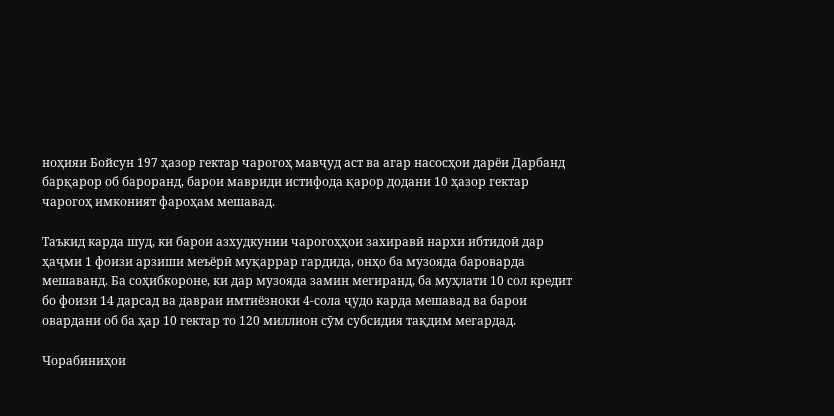ноҳияи Бойсун 197 ҳазор гектар чарогоҳ мавҷуд аст ва агар насосҳои дарёи Дарбанд барқарор об бароранд, барои мавриди истифода қарор додани 10 ҳазор гектар чарогоҳ имконият фароҳам мешавад.

Таъкид карда шуд, ки барои азхудкунии чарогоҳҳои захиравӣ нархи ибтидоӣ дар ҳаҷми 1 фоизи арзиши меъёрӣ муқаррар гардида, онҳо ба музояда бароварда мешаванд. Ба соҳибкороне, ки дар музояда замин мегиранд, ба муҳлати 10 сол кредит бо фоизи 14 дарсад ва давраи имтиёзноки 4-сола ҷудо карда мешавад ва барои овардани об ба ҳар 10 гектар то 120 миллион сӯм субсидия тақдим мегардад.

Чорабиниҳои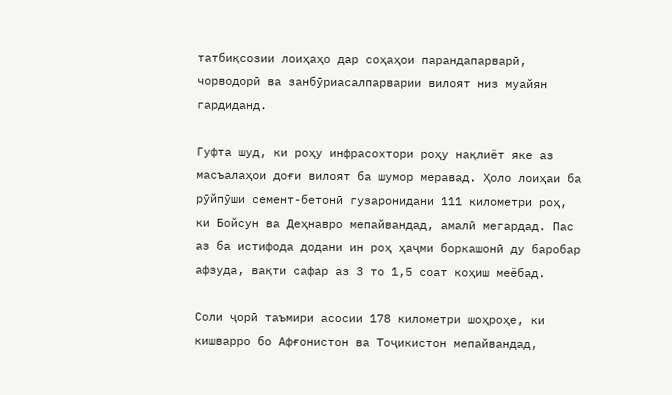татбиқсозии лоиҳаҳо дар соҳаҳои парандапарварӣ, чорводорӣ ва занбӯриасалпарварии вилоят низ муайян гардиданд.

Гуфта шуд, ки роҳу инфрасохтори роҳу нақлиёт яке аз масъалаҳои доғи вилоят ба шумор меравад. Ҳоло лоиҳаи ба рӯйпӯши семент-бетонӣ гузаронидани 111 километри роҳ, ки Бойсун ва Деҳнавро мепайвандад, амалӣ мегардад. Пас аз ба истифода додани ин роҳ ҳаҷми боркашонӣ ду баробар афзуда, вақти сафар аз 3 то 1,5 соат коҳиш меёбад.

Соли ҷорӣ таъмири асосии 178 километри шоҳроҳе, ки кишварро бо Афғонистон ва Тоҷикистон мепайвандад,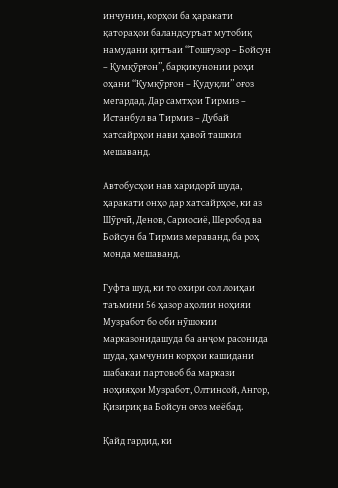инчунин, корҳои ба ҳаракати қатораҳои баландсуръат мутобиқ намудани қитъаи “Тошғузор – Бойсун – Қумқӯрғон”, барқикунонии роҳи оҳани “Қумқӯрғон – Қудуқли” оғоз мегардад. Дар самтҳои Тирмиз – Истанбул ва Тирмиз – Дубай хатсайрҳои нави ҳавоӣ ташкил мешаванд.

Автобусҳои нав харидорӣ шуда, ҳаракати онҳо дар хатсайрҳое, ки аз Шӯрчӣ, Денов, Сариосиё, Шеробод ва Бойсун ба Тирмиз мераванд, ба роҳ монда мешаванд.

Гуфта шуд, ки то охири сол лоиҳаи таъмини 56 ҳазор аҳолии ноҳияи Музработ бо оби нӯшокии марказонидашуда ба анҷом расонида шуда, ҳамчунин корҳои кашидани шабакаи партовоб ба маркази ноҳияҳои Музработ, Олтинсой, Ангор, Қизириқ ва Бойсун оғоз меёбад.

Қайд гардид, ки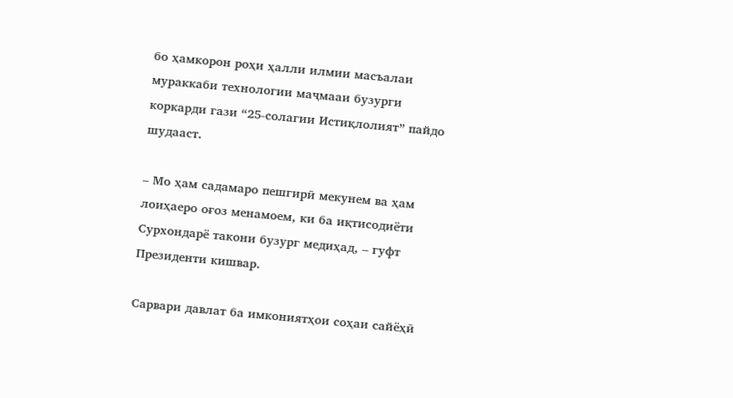бо ҳамкорон роҳи ҳалли илмии масъалаи мураккаби технологии маҷмааи бузурги коркарди гази “25-солагии Истиқлолият” пайдо шудааст.

– Мо ҳам садамаро пешгирӣ мекунем ва ҳам лоиҳаеро оғоз менамоем, ки ба иқтисодиёти Сурхондарё такони бузург медиҳад, – гуфт Президенти кишвар.

Сарвари давлат ба имкониятҳои соҳаи сайёҳӣ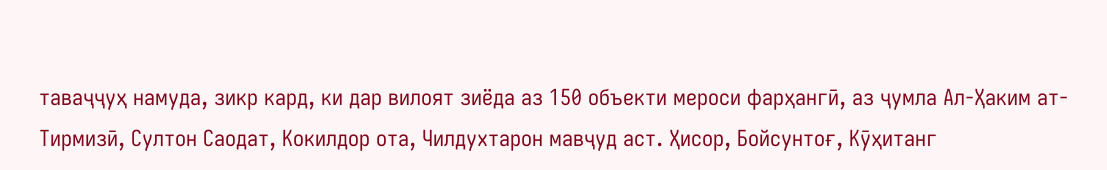таваҷҷуҳ намуда, зикр кард, ки дар вилоят зиёда аз 150 объекти мероси фарҳангӣ, аз ҷумла Ал-Ҳаким ат-Тирмизӣ, Султон Саодат, Кокилдор ота, Чилдухтарон мавҷуд аст. Ҳисор, Бойсунтоғ, Кӯҳитанг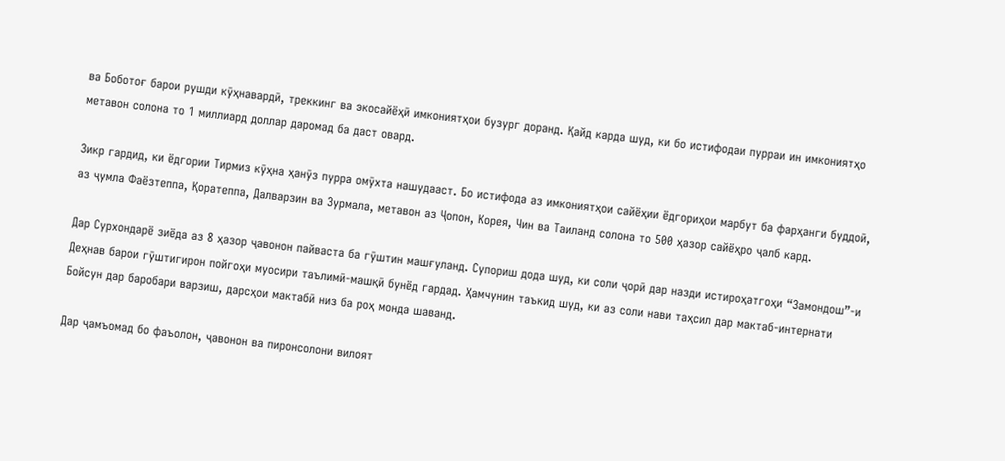ва Боботоғ барои рушди кӯҳнавардӣ, треккинг ва экосайёҳӣ имкониятҳои бузург доранд. Қайд карда шуд, ки бо истифодаи пурраи ин имкониятҳо метавон солона то 1 миллиард доллар даромад ба даст овард.

Зикр гардид, ки ёдгории Тирмиз кӯҳна ҳанӯз пурра омӯхта нашудааст. Бо истифода аз имкониятҳои сайёҳии ёдгориҳои марбут ба фарҳанги буддоӣ, аз ҷумла Фаёзтеппа, Қоратеппа, Далварзин ва Зурмала, метавон аз Ҷопон, Корея, Чин ва Таиланд солона то 500 ҳазор сайёҳро ҷалб кард.

Дар Сурхондарё зиёда аз 8 ҳазор ҷавонон пайваста ба гӯштин машғуланд. Супориш дода шуд, ки соли ҷорӣ дар назди истироҳатгоҳи “Замондош”-и Деҳнав барои гӯштигирон пойгоҳи муосири таълимӣ-машқӣ бунёд гардад. Ҳамчунин таъкид шуд, ки аз соли нави таҳсил дар мактаб-интернати Бойсун дар баробари варзиш, дарсҳои мактабӣ низ ба роҳ монда шаванд.

Дар ҷамъомад бо фаъолон, ҷавонон ва пиронсолони вилоят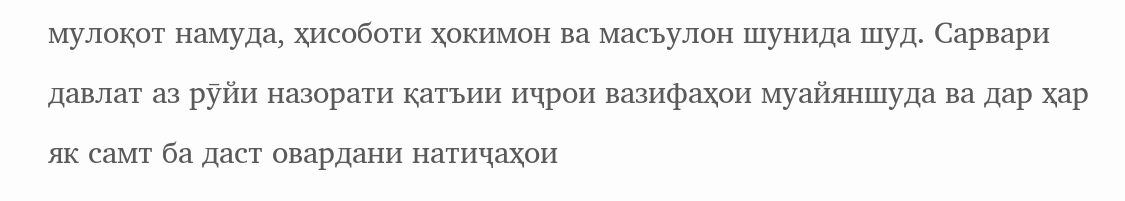мулоқот намуда, ҳисоботи ҳокимон ва масъулон шунида шуд. Сарвари давлат аз рӯйи назорати қатъии иҷрои вазифаҳои муайяншуда ва дар ҳар як самт ба даст овардани натиҷаҳои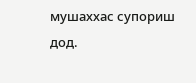мушаххас супориш дод.